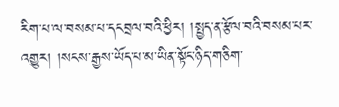རིག་པ་ལ་བསམ་པ་དངབྲལ་བའི་ཕྱིར། །སྤྱད་ན་རྩོལ་བའི་བསམ་པར་འགྱུར། །སངས་རྒྱས་ཡོད་པ་མ་ཡིན་སྟོང་ཉིད་གཅིག་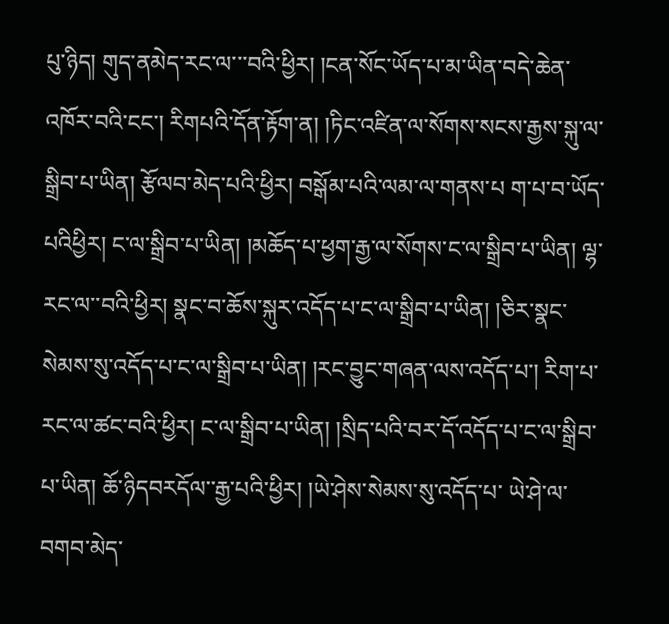པུ་ཉིད། གུད་ནམེད་རང་ལ་་་བའི་ཕྱིར། །ངན་སོང་ཡོད་པ་མ་ཡིན་བདེ་ཆེན་འཁོར་བའི་ངང་། རིགཔའི་དོན་རྟོག་ན། །ཏིང་འཛིན་ལ་སོགས་སངས་རྒྱས་སྐུ་ལ་སྒྲིབ་པ་ཡིན། རྩོལབ་མེད་པའི་ཕྱིར། བསྒོམ་པའི་ལམ་ལ་གནས་པ ག་པ་བ་ཡོད་པའིཕྱིར། ང་ལ་སྒྲིབ་པ་ཡིན། །མཆོད་པ་ཕྱག་རྒྱ་ལ་སོགས་ང་ལ་སྒྲིབ་པ་ཡིན། ལྷ་རང་ལ་་བའི་ཕྱིར། སྣང་བ་ཆོས་སྐུར་འདོད་པ་ང་ལ་སྒྲིབ་པ་ཡིན། །ཅིར་སྣང་སེམས་སུ་འདོད་པ་ང་ལ་སྒྲིབ་པ་ཡིན། །རང་བྱུང་གཞན་ལས་འདོད་པ་། རིག་པ་རང་ལ་ཚང་བའི་ཕྱིར། ང་ལ་སྒྲིབ་པ་ཡིན། །སྲིད་པའི་བར་དོ་འདོད་པ་ང་ལ་སྒྲིབ་པ་ཡིན། ཆོ་ཉིདབརདོལ་་རྒྱ་པའི་ཕྱིར། །ཡེ་ཤེས་སེམས་སུ་འདོད་པ་ ཡེ་ཤེ་ལ་བགབ་མེད་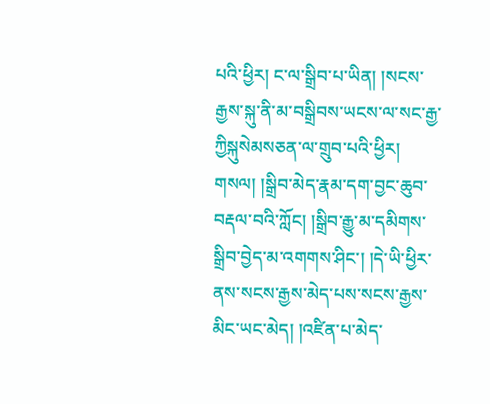པའི་ཕྱིར། ང་ལ་སྒྲིབ་པ་ཡིན། །སངས་རྒྱས་སྐུ་ནི་མ་བསྒྲིབས་ཡངས་ལ་སང་རྒྱ་ཀྱིསྐུསེམསཅན་ལ་གྲུབ་པའི་ཕྱིར། གསལ། །སྒྲིབ་མེད་རྣམ་དག་བྱང་ཆུབ་བརྡལ་བའི་ཀློང། །སྒྲིབ་རྒྱུ་མ་དམིགས་སྒྲིབ་བྱེད་མ་འགགས་ཤིང་། །དེ་ཡི་ཕྱིར་ནས་སངས་རྒྱས་མེད་པས་སངས་རྒྱས་མིང་ཡང་མེད། །འཛིན་པ་མེད་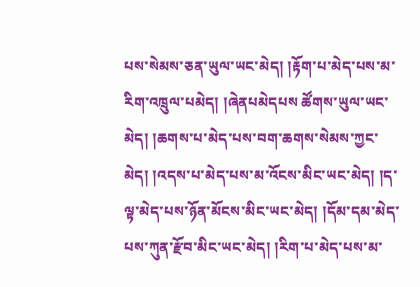པས་སེམས་ཅན་ཡུལ་ཡང་མེད། །རྟོག་པ་མེད་པས་མ་རིག་འཁྲུལ་པམེད། །ཞེནཔམེདཔས ཚོགས་ཡུལ་ཡང་མེད། །ཆགས་པ་མེད་པས་བག་ཆགས་སེམས་ཀྱང་མེད། །འདས་པ་མེད་པས་མ་འོངས་མིང་ཡང་མེད། །ད་ལྟ་མེད་པས་ཉོན་མོངས་མིང་ཡང་མེད། །དོམ་དམ་མེད་པས་ཀུན་རྫོབ་མིང་ཡང་མེད། །རིག་པ་མེད་པས་མ་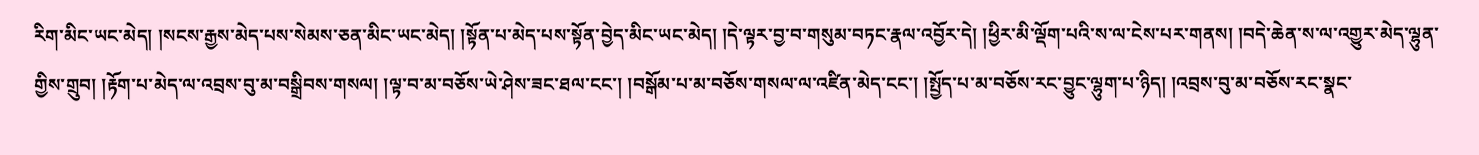རིག་མིང་ཡང་མེད། །སངས་རྒྱས་མེད་པས་སེམས་ཅན་མིང་ཡང་མེད། །སྟོན་པ་མེད་པས་སྟོན་བྱེད་མིང་ཡང་མེད། །དེ་ལྟར་བྱ་བ་གསུམ་བཏང་རྣལ་འབྱོར་དེ། །ཕྱིར་མི་ལྡོག་པའི་ས་ལ་ངེས་པར་གནས། །བདེ་ཆེན་ས་ལ་འགྱུར་མེད་ལྷུན་གྱིས་གྲུབ། །རྟོག་པ་མེད་ལ་འབྲས་བུ་མ་བསྒྲིབས་གསལ། །ལྟ་བ་མ་བཅོས་ཡེ་ཤེས་ཟང་ཐལ་ངང་། །བསྒོམ་པ་མ་བཅོས་གསལ་ལ་འཛིན་མེད་ངང་། །སྤྱོད་པ་མ་བཅོས་རང་བྱུང་ལྷུག་པ་ཉིད། །འབྲས་བུ་མ་བཅོས་རང་སྣང་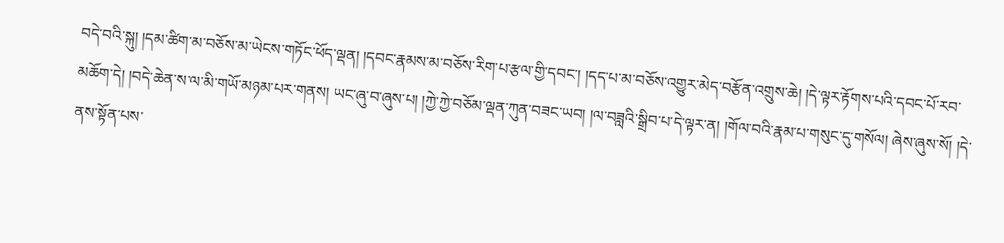བདེ་བའི་སྐུ། །དམ་ཚིག་མ་བཅོས་མ་ཡེངས་གཏོང་ཕོད་ལྡན། །དབང་རྣམས་མ་བཅོས་རིག་པ་རྩལ་གྱི་དབང་། །དད་པ་མ་བཅོས་འགྱུར་མེད་བརྩོན་འགྲུས་ཆེ། །དེ་ལྟར་རྟོགས་པའི་དབང་པོ་རབ་མཆོག་དེ། །བདེ་ཆེན་ས་ལ་མི་གཡོ་མཉམ་པར་གནས། ཡང་ཞུ་བ་ཞུས་པ། །ཀྱེ་ཀྱེ་བཅོམ་ལྡན་ཀུན་བཟང་ཡབ། །ལ་བཟླའི་སྒྲིབ་པ་དེ་ལྟར་ན། །གོལ་བའི་རྣམ་པ་གསུང་དུ་གསོལ། ཞེས་ཞུས་སོ། །དེ་ནས་སྟོན་པས་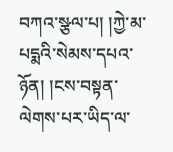བཀའ་སྩལ་པ། །ཀྱེ་མ་པདྨའི་སེམས་དཔའ་ཉོན། །ངས་བསྟན་ལེགས་པར་ཡིད་ལ་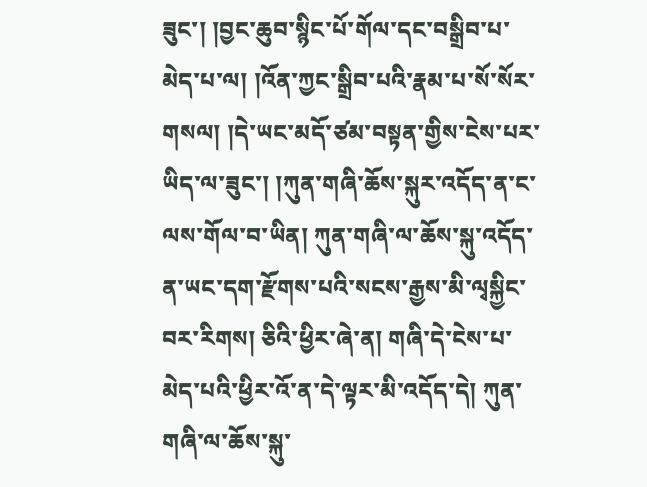ཟུང་། །བྱང་ཆུབ་སྙིང་པོ་གོལ་དང་བསྒྲིབ་པ་མེད་པ་ལ། །འོན་ཀྱང་སྒྲིབ་པའི་རྣམ་པ་སོ་སོར་གསལ། །དེ་ཡང་མདོ་ཙམ་བསྟན་གྱིས་ངེས་པར་ཡིད་ལ་ཟུང་། །ཀུན་གཞི་ཆོས་སྐུར་འདོད་ན་ང་ལས་གོལ་བ་ཡིན། ཀུན་གཞི་ལ་ཆོས་སྐུ་འདོད་ན་ཡང་དག་རྫོགས་པའི་སངས་རྒྱས་མི་ལྭསྐྱིང་བར་རིགས། ཅིའི་ཕྱིར་ཞེ་ན། གཞི་དེ་ངེས་པ་མེད་པའི་ཕྱིར་འོ་ན་དེ་ལྟར་མི་འདོད་དེ། ཀུན་གཞི་ལ་ཆོས་སྐུ་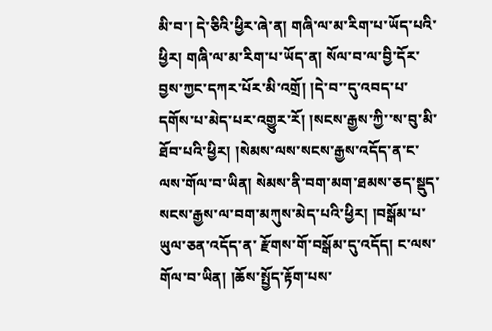མི་བ་། དེ་ཅིའི་ཕྱིར་ཞེ་ན། གཞི་ལ་མ་རིག་པ་ཡོད་པའི་ཕྱིར། གཞི་ལ་མ་རིག་པ་ཡོད་ན། སོལ་བ་ལ་བྱི་དོར་བྱས་ཀྱང་དཀར་པོར་མི་འགྲོ། །དེ་བ་་དུ་འབད་པ་དགོས་པ་མེད་པར་འགྱུར་རོ། །སངས་རྒྱས་ཀྱི་་ས་བུ་མི་ཐོབ་པའི་ཕྱིར། །སེམས་ལས་སངས་རྒྱས་འདོད་ན་ང་ལས་གོལ་བ་ཡིན། སེམས་ནི་བག་མག་ཐམས་ཅད་སྡུད་སངས་རྒྱས་ལ་བག་མཀུས་མེད་པའི་ཕྱིར། །བསྒོམ་པ་ཡུལ་ཅན་འདོད་ན་ རྫོགས་གོ་བསྒོམ་དུ་འདོད། ང་ལས་གོལ་བ་ཡིན། །ཆོས་སྤྱོད་རྟོག་པས་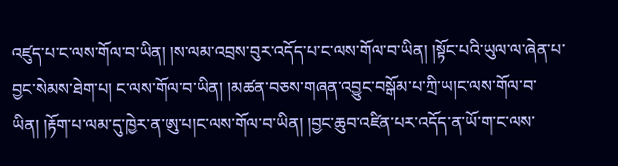འཛུད་པ་ང་ལས་གོལ་བ་ཡིན། །ས་ལམ་འབྲས་བུར་འདོད་པ་ང་ལས་གོལ་བ་ཡིན། །སྟོང་པའི་ཡུལ་ལ་ཞེན་པ་བྱང་སེམས་ཐེག་པ། ང་ལས་གོལ་བ་ཡིན། །མཚན་བཅས་གཞན་འབྱུང་བསྒོམ་པ་ཀྲི་ཡ།ང་ལས་གོལ་བ་ཡིན། །རྟོག་པ་ལམ་དུ་ཁྱེར་ན་ཨུ་པ།ང་ལས་གོལ་བ་ཡིན། །བྱང་ཆུབ་འཛིན་པར་འདོད་ན་ཡོ་ག་ང་ལས་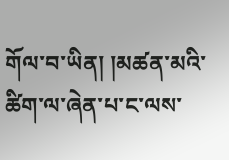གོལ་བ་ཡིན། །མཚན་མའི་ཚིག་ལ་ཞེན་པ་ང་ལས་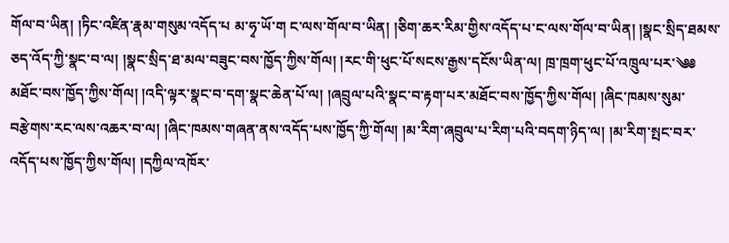གོལ་བ་ཡིན། །ཏིང་འཛིན་རྣམ་གསུམ་འདོད་པ མ་ཧྭ་ཡོ་ག ང་ལས་གོལ་བ་ཡིན། །ཅིག་ཆར་རིམ་གྱིས་འདོད་པ་ང་ལས་གོལ་བ་ཡིན། །སྣང་སྲིད་ཐམས་ཅད་འོད་ཀྱི་སྣང་བ་ལ། །སྣང་སྲིད་ཐ་མལ་བཟུང་བས་ཁྱོད་ཀྱིས་གོལ། །རང་གི་ཕུང་པོ་སངས་རྒྱས་དངོས་ཡིན་ལ། ཁྲ་ཁྲག་ཕུང་པོ་འཁྲུལ་པར་༄༅ མཐོང་བས་ཁྱོད་ཀྱིས་གོལ། །འདི་ལྟར་སྣང་བ་དག་སྣང་ཆེན་པོ་ལ། །ཞབྲུལ་པའི་སྣང་བ་རྟག་པར་མཐོང་བས་ཁྱོད་ཀྱིས་གོལ། །ཞིང་ཁམས་སུམ་བརྩེགས་རང་ལས་འཆར་བ་ལ། །ཞིང་ཁམས་གཞན་ནས་འདོད་པས་ཁྱོད་ཀྱི་གོལ། །མ་རིག་ཞབྲུལ་པ་རིག་པའི་བདག་ཉིད་ལ། །མ་རིག་སྤང་བར་འདོད་པས་ཁྱོད་ཀྱིས་གོལ། །དཀྱིལ་འཁོར་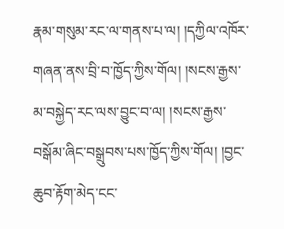རྣམ་གསུམ་རང་ལ་གནས་པ་ལ། །དཀྱིལ་འཁོར་གཞན་ནས་བྲི་བ་ཁྱོད་ཀྱིས་གོལ། །སངས་རྒྱས་མ་བསྐྱེད་རང་ལས་བྱུང་བ་ལ། །སངས་རྒྱས་བསྒོམ་ཞིང་བསྒྲུབས་པས་ཁྱོད་ཀྱིས་གོལ། །བྱང་ཆུབ་རྟོག་མེད་ངང་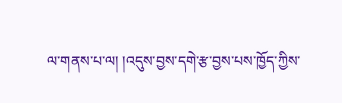ལ་གནས་པ་ལ། །འདུས་བྱས་དགེ་རྩ་བྱས་པས་ཁྱོད་ཀྱིས་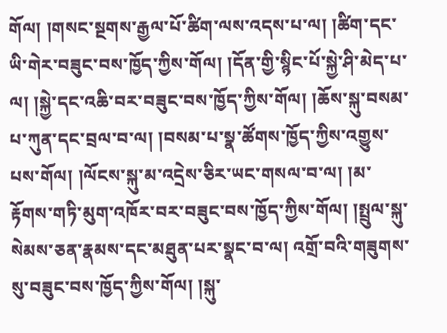གོལ། །གསང་སྔགས་རྒྱལ་པོ་ཚིག་ལས་འདས་པ་ལ། །ཚིག་དང་ཡི་གེར་བཟུང་བས་ཁྱོད་ཀྱིས་གོལ། །དོན་གྱི་སྙིང་པོ་སྐྱེ་ཤི་མེད་པ་ལ། །སྐྱེ་དང་འཆི་བར་བཟུང་བས་ཁྱོད་ཀྱིས་གོལ། །ཆོས་སྐུ་བསམ་པ་ཀུན་དང་བྲལ་བ་ལ། །བསམ་པ་སྣ་ཚོགས་ཁྱོད་ཀྱིས་འགྱུས་པས་གོལ། །ལོངས་སྐུ་མ་འདྲེས་ཅིར་ཡང་གསལ་བ་ལ། །མ་རྟོགས་གཏི་མུག་འཁོར་བར་བཟུང་བས་ཁྱོད་ཀྱིས་གོལ། །སྤྲུལ་སྐུ་སེམས་ཅན་རྣམས་དང་མཐུན་པར་སྣང་བ་ལ། འགྲོ་བའི་གཟུགས་སུ་བཟུང་བས་ཁྱོད་ཀྱིས་གོལ། །སྐུ་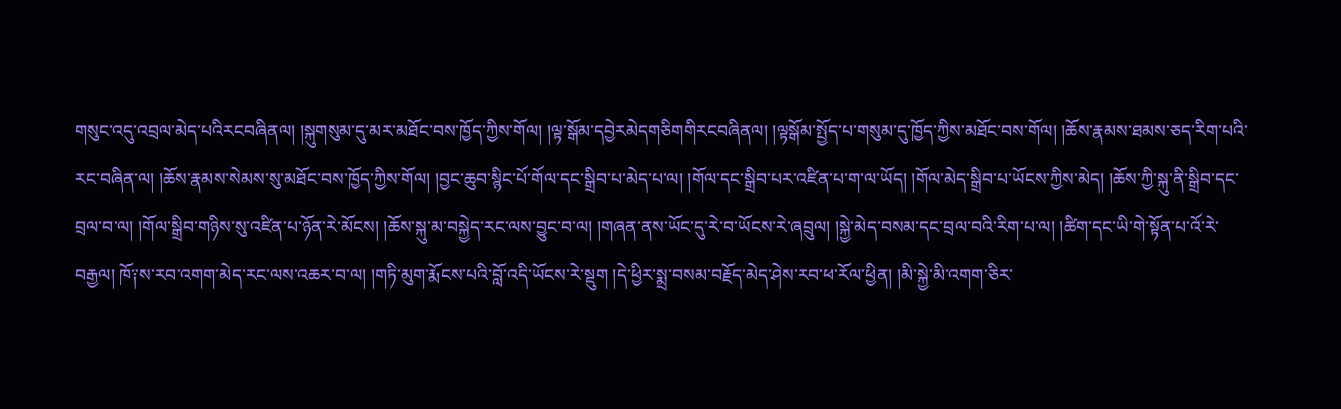གསུང་འདུ་འབྲལ་མེད་པའིརངབཞིནལ། །སྐུགསུམ་དུ་མར་མཐོང་བས་ཁྱོད་ཀྱིས་གོལ། །ལྟ་སྒོམ་དབྱེརམེདགཅིགགིརངབཞིནལ། །ལྟསྒོམ་སྤྱོད་པ་གསུམ་དུ་ཁྱོད་ཀྱིས་མཐོང་བས་གོལ། །ཆོས་རྣམས་ཐམས་ཅད་རིག་པའི་རང་བཞིན་ལ། །ཆོས་རྣམས་སེམས་སུ་མཐོང་བས་ཁྱོད་ཀྱིས་གོལ། །བྱང་ཆུབ་སྙིང་པོ་གོལ་དང་སྒྲིབ་པ་མེད་པ་ལ། །གོལ་དང་སྒྲིབ་པར་འཛིན་པ་ག་ལ་ཡོད། །གོལ་མེད་སྒྲིབ་པ་ཡོངས་ཀྱིས་མེད། །ཆོས་ཀྱི་སྐུ་ནི་སྒྲིབ་དང་བྲལ་བ་ལ། །གོལ་སྒྲིབ་གཉིས་སུ་འཛིན་པ་ཉོན་རེ་མོངས། །ཆོས་སྐུ་མ་བསྐྱེད་རང་ལས་བྱུང་བ་ལ། །གཞན་ནས་ཡོང་དུ་རེ་བ་ཡོངས་རེ་ཞབྲུལ། །སྐྱེ་མེད་བསམ་དང་བྲལ་བའི་རིག་པ་ལ། །ཚིག་དང་ཡི་གེ་སྟོན་པ་འོ་རེ་བརྒྱལ། ཁོ༑ས་རབ་འགག་མེད་རང་ལས་འཆར་བ་ལ། །གཏི་མུག་རྨོངས་པའི་བློ་འདི་ཡོངས་རེ་སྡུག །དེ་ཕྱིར་སྨྲ་བསམ་བརྗོད་མེད་ཤེས་རབ་ཕ་རོལ་ཕྱིན། །མི་སྐྱེ་མི་འགག་ཅིར་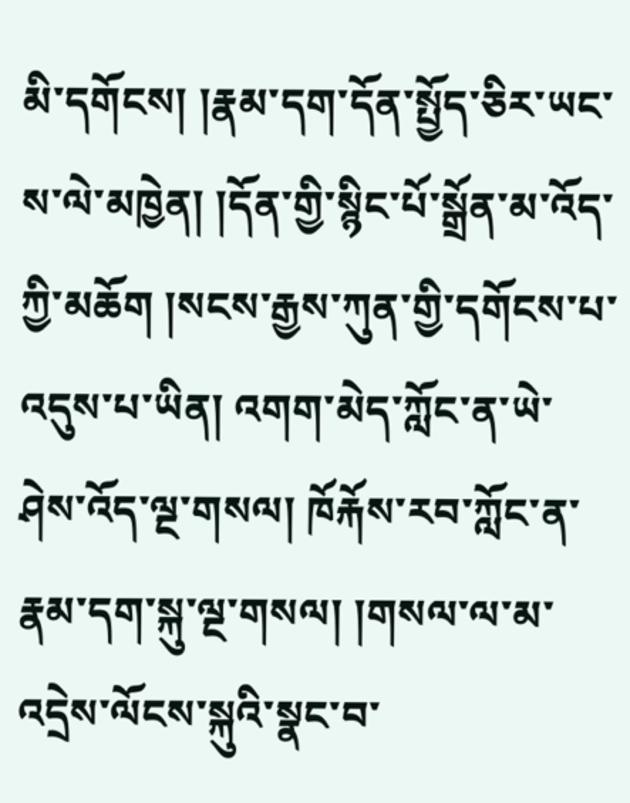མི་དགོངས། །རྣམ་དག་དོན་སྤྱོད་ཅིར་ཡང་ས་ལེ་མཁྱེན། །དོན་གྱི་སྙིང་པོ་སྒྲོན་མ་འོད་ཀྱི་མཆོག །སངས་རྒྱས་ཀུན་གྱི་དགོངས་པ་འདུས་པ་ཡིན། འགག་མེད་ཀློང་ན་ཡེ་ཤེས་འོད་ལྔ་གསལ། ཁོརྐོས་རབ་ཀློང་ན་རྣམ་དག་སྐུ་ལྔ་གསལ། །གསལ་ལ་མ་འདྲེས་ལོངས་སྐུའི་སྣང་བ་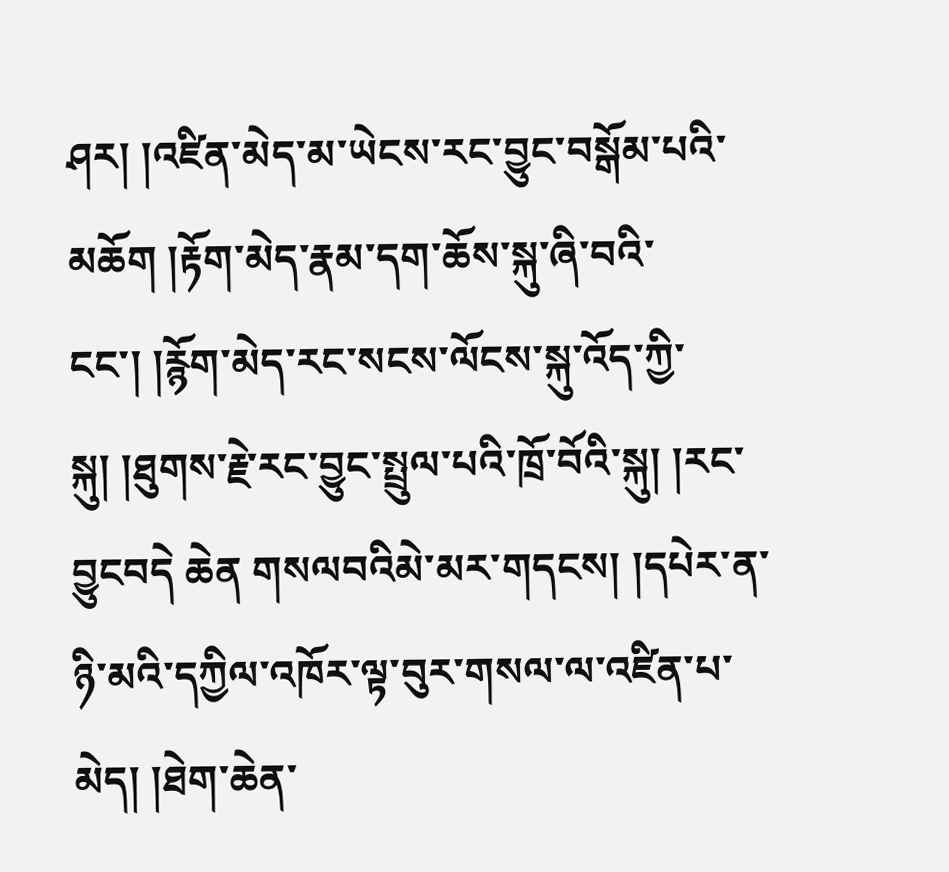ཤར། །འཛིན་མེད་མ་ཡེངས་རང་བྱུང་བསྒོམ་པའི་མཆོག །རྟོག་མེད་རྣམ་དག་ཆོས་སྐུ་ཞི་བའི་ངང་། །རྙོག་མེད་རང་སངས་ལོངས་སྐུ་འོད་ཀྱི་སྐུ། །ཐུགས་རྗེ་རང་བྱུང་སྤྲུལ་པའི་ཁྲོ་བོའི་སྐུ། །རང་བྱུངབདེ ཆེན གསལབའིམེ་མར་གདངས། །དཔེར་ན་ཉི་མའི་དཀྱིལ་འཁོར་ལྟ་བུར་གསལ་ལ་འཛིན་པ་མེད། །ཐེག་ཆེན་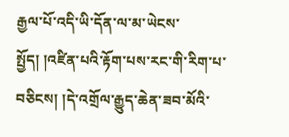རྒྱལ་པོ་འདི་ཡི་དོན་ལ་མ་ཡེངས་སྤྱོད། །འཛིན་པའི་རྟོག་པས་རང་གི་རིག་པ་བཅིངས། །དེ་འགྲོལ་རྒྱུད་ཆེན་ཟབ་མོའི་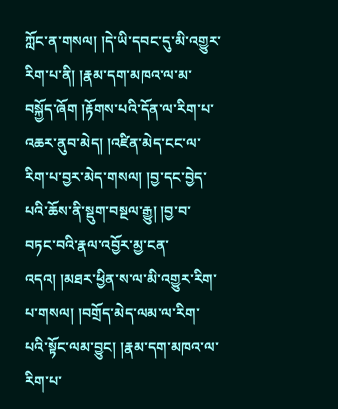ཀློང་ན་གསལ། །དེ་ཡི་དབང་དུ་མི་འགྱུར་རིག་པ་ནི། །རྣམ་དག་མཁའ་ལ་མ་བསྐྱོད་ཞོག །རྟོགས་པའི་དོན་ལ་རིག་པ་འཆར་ནུབ་མེད། །འཛིན་མེད་ངང་ལ་རིག་པ་བྱར་མེད་གསལ། །བྱ་དང་བྱེད་པའི་ཆོས་ནི་སྡུག་བསྔལ་རྒྱུ། །བྱ་བ་བཏང་བའི་རྣལ་འབྱོར་མྱ་ངན་འདའ། །མཐར་ཕྱིན་ས་ལ་མི་འགྱུར་རིག་པ་གསལ། །བགྲོད་མེད་ལམ་ལ་རིག་པའི་སྟོང་ལམ་བྱུང། །རྣམ་དག་མཁའ་ལ་རིག་པ་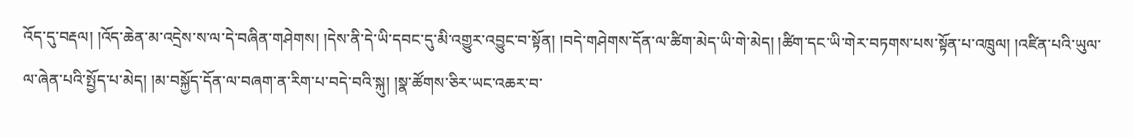འོད་དུ་བརྡལ། །འོད་ཆེན་མ་འདྲེས་ས་ལ་དེ་བཞིན་གཤེགས། །དེས་ནི་དེ་ཡི་དབང་དུ་མི་འགྱུར་འབྱུང་བ་སྟོན། །བདེ་གཤེགས་དོན་ལ་ཚིག་མེད་ཡི་གེ་མེད། །ཚིག་དང་ཡི་གེར་བཏགས་པས་སྟོན་པ་འཁྲུལ། །འཛིན་པའི་ཡུལ་ལ་ཞེན་པའི་སྤྱོད་པ་མེད། །མ་བསྐྱོད་དོན་ལ་བཞག་ན་རིག་པ་བདེ་བའི་སྐུ། །སྣ་ཚོགས་ཅིར་ཡང་འཆར་བ་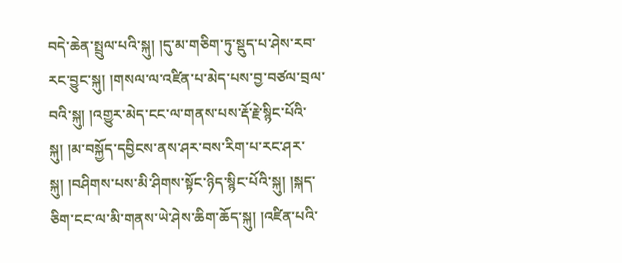བདེ་ཆེན་སྤྲུལ་པའི་སྐུ། །དུ་མ་གཅིག་ཏུ་སྡུད་པ་ཤེས་རབ་རང་བྱུང་སྐུ། །གསལ་ལ་འཛིན་པ་མེད་པས་བྱ་བཙལ་བྲལ་བའི་སྐུ། །འགྱུར་མེད་ངང་ལ་གནས་པས་རྡོ་རྗེ་སྙིང་པོའི་སྐུ། །མ་བསྐྱོད་དབྱིངས་ནས་ཤར་བས་རིག་པ་རང་ཤར་སྐུ། །བཤིགས་པས་མི་ཤིགས་སྟོང་ཉིད་སྙིང་པོའི་སྐུ། །སྐད་ཅིག་ངང་ལ་མི་གནས་ཡེ་ཤེས་ཆིག་ཆོད་སྐུ། །འཛིན་པའི་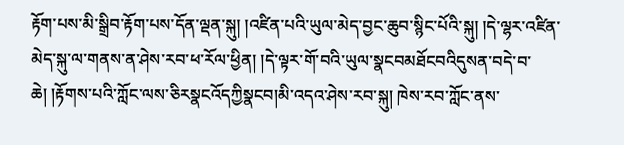རྟོག་པས་མི་སྒྲིབ་རྟོག་པས་དོན་ལྡན་སྐུ། །འཛིན་པའི་ཡུལ་མེད་བྱང་ཆུབ་སྙིང་པོའི་སྐུ། །དེ་ལྷར་འཛིན་མེད་སྐུ་ལ་གནས་ན་ཤེས་རབ་ཕ་རོལ་ཕྱིན། །དེ་ལྟར་གོ་བའི་ཡུལ་སྣངབམཐོངབའིདུསན་བདེ་བ་ཆེ། །རྟོགས་པའི་ཀློང་ལས་ཅིརསྣངའོདཀྱིསྣངབ།མི་འདའ་ཤེས་རབ་སྐུ། ཁེས་རབ་ཀློང་ནས་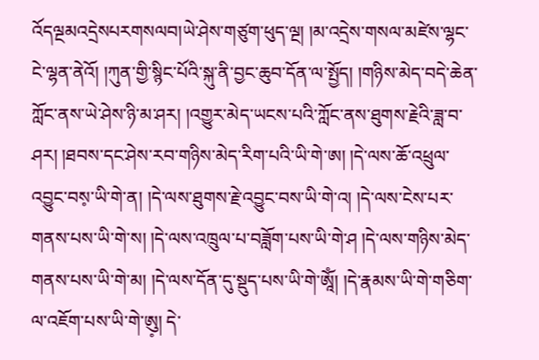འོདལྔམའདྲེསཔརགསལབ།ཡེ་ཤེས་གཙུག་ཕུད་ལྔ། །མ་འདྲེས་གསལ་མཛེས་ལྷང་ངེ་ལྷན་ནེའོ། །ཀུན་གྱི་སྙིང་པོའི་སྐུ་ནི་བྱང་ཆུབ་དོན་ལ་སྤྱོད། །གཉིས་མེད་བདེ་ཆེན་ཀློང་ནས་ཡེ་ཤེས་ཉི་མ་ཤར། །འགྱུར་མེད་ཡངས་པའི་ཀློང་ནས་ཐུགས་རྗེའི་ཟླ་བ་ཤར། །ཐབས་དང་ཤེས་རབ་གཉིས་མེད་རིག་པའི་ཡི་གེ་ཨ། །དེ་ལས་ཆོ་འཕྲུལ་འབྱུང་བས༷་ཡི་གེ་ན། །དེ་ལས་ཐུགས་རྗེ་འབྱུང་བས་ཡི་གེ་འ། །དེ་ལས་ངེས་པར་གནས་པས་ཡི་གེ་ས། །དེ་ལས་འཁྲུལ་པ་བཟློག་པས་ཡི་གེ་ཤ །དེ་ལས་གཉིས་མེད་གནས་པས་ཡི་གེ་མ། །དེ་ལས་དོན་དུ་སྡུད་པས་ཡི་གེ་ཨཱོཾ། །དེ་རྣམས་ཡི་གེ་གཅིག་ལ་འཇོག་པས་ཡི་གེ་ཨུ༷། དེ་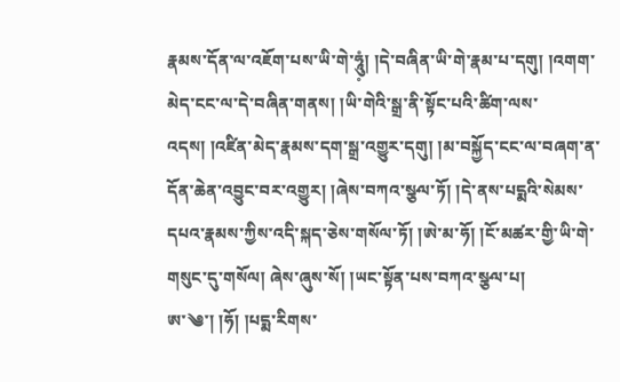རྣམས་དོན་ལ་འཇོག་པས་ཡི་གེ་ཧཱུཾ༷། །དེ་བཞིན་ཡི་གེ་རྣམ་པ་དགུ། །འགག་མེད་ངང་ལ་དེ་བཞིན་གནས། །ཡི་གེའི་སྒྲ་ནི་སྟོང་པའི་ཚིག་ལས་འདས། །འཛིན་མེད་རྣམས་དག་སྒྲ་འགྱུར་དགུ། །མ་བསྐྱོད་ངང་ལ་བཞག་ན་དོན་ཆེན་འབྱུང་བར་འགྱུར། །ཞེས་བཀའ་སྩལ་ཏོ། །དེ་ནས་པདྨའི་སེམས་དཔའ་རྣམས་ཀྱིས་འདི་སྐད་ཅེས་གསོལ་ཏོ། །ཨེ་མ་ཧོ། །ངོ་མཚར་གྱི་ཡི་གེ་གསུང་དུ་གསོལ། ཞེས་ཞུས་སོ། །ཡང་སྟོན་པས་བཀའ་སྩལ་པ། ཨ་༄་། །ཧོ། །པདྨ་རིགས་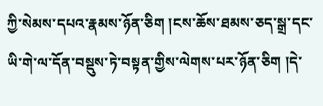ཀྱི་སེམས་དཔའ་རྣམས་ཉོན་ཅིག །ངས་ཆོས་ཐམས་ཅད་སྒྲ་དང་ཡི་གེ་ལ་དོན་བསྡུས་ཏེ་བསྟན་གྱིས་ལེགས་པར་ཉོན་ཅིག །དེ་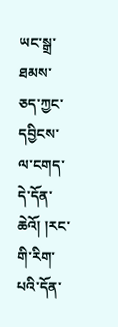ཡང་སྒྲ་ཐམས་ཅད་ཀྱང་དབྱིངས་ལ་ངགད་དེ་དོན་ཆེའོ། །རང་གི་རིག་པའི་དོན་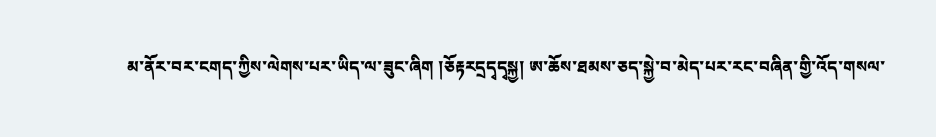མ་ནོར་བར་ངགད་ཀྱིས་ལེགས་པར་ཡིད་ལ་ཟུང་ཞིག །ཅོརྟརདྲདྭདྭསྐྱ། ཨ་ཆོས་ཐམས་ཅད་སྐྱེ་བ་མེད་པར་རང་བཞིན་གྱི་འོད་གསལ་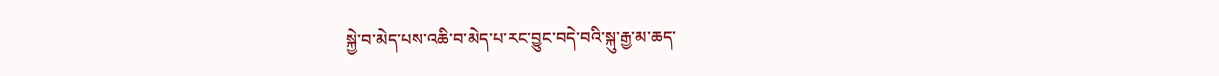སྐྱེ་བ་མེད་པས་འཆི་བ་མེད་པ་རང་བྱུང་བདེ་བའི་སྐུ་རྒྱ་མ་ཆད་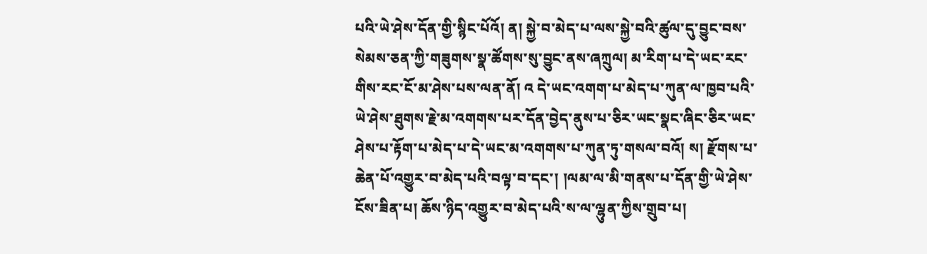པའི་ཡེ་ཤེས་དོན་གྱི་སྙིང་པོའོ། ན། སྐྱེ་བ་མེད་པ་ལས་སྐྱེ་བའི་ཚུལ་དུ་བྱུང་བས་སེམས་ཅན་ཀྱི་གཟུགས་སྣ་ཚོགས་སུ་བྱུང་ནས་ཞཀྲུལ། མ་རིག་པ་དེ་ཡང་རང་གིས་རང་ངོ་མ་ཤེས་པས་ལན་ནོ། འ དེ་ཡང་འགག་པ་མེད་པ་ཀུན་ལ་ཁྱབ་པའི་ཡེ་ཤེས་ཐུགས་རྗེ་མ་འགགས་པར་དོན་བྱེད་ནུས་པ་ཅིར་ཡང་སྣང་ཞིང་ཅིར་ཡང་ཤེས་པ་རྟོག་པ་མེད་པ་དེ་ཡང་མ་འགགས་པ་ཀུན་ཏུ་གསལ་བའོ། ས། རྫོགས་པ་ཆེན་པོ་འགྱུར་བ་མེད་པའི་བལྟ་བ་དང་། །ལམ་ལ་མི་གནས་པ་དོན་གྱི་ཡེ་ཤེས་ངོས་ཟིན་པ། ཆོས་ཉིད་འགྱུར་བ་མེད་པའི་ས་ལ་ལྷུན་ཀྱིས་གྲུབ་པ།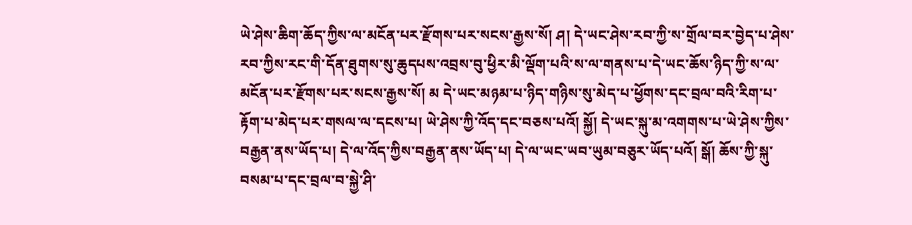ཡེ་ཤེས་ཆིག་ཆོད་ཀྱིས་ལ་མངོན་པར་རྫོགས་པར་སངས་རྒྱས་སོ། ཤ། དེ་ཡང་ཤེས་རབ་ཀྱི་ས་གྲོལ་བར་བྱེད་པ་ཤེས་རབ་ཀྱིས་རང་གི་དོན་ཐུགས་སུ་ཆུདཔས་འབྲས་བུ་ཕྱིར་མི་ལྡོག་པའི་ས་ལ་གནས་པ་དེ་ཡང་ཆོས་ཉིད་ཀྱི་ས་ལ་མངོན་པར་རྫོགས་པར་སངས་རྒྱས་སོ། མ དེ་ཡང་མཉམ་པ་ཉིད་གཉིས་སུ་མེད་པ་ཕྱོགས་དང་བྲལ་བའི་རིག་པ་རྟོག་པ་མེད་པར་གསལ་ལ་དངས་པ། ཡེ་ཤེས་ཀྱི་འོད་དང་བཅས་པའོ། སྐྱོ། དེ་ཡང་སྐུ་མ་འགགས་པ་ཡེ་ཤེས་ཀྱིས་བརྒྱན་ནས་ཡོད་པ། དེ་ལ་འོད་ཀྱིས་བརྒྱན་ནས་ཡོད་པ། དེ་ལ་ཡང་ཡབ་ཡུམ་བཅུར་ཡོད་པའོ། སྒོ། ཆོས་ཀྱི་སྐུ་བསམ་པ་དང་བྲལ་བ་སྐྱེ་ཤི་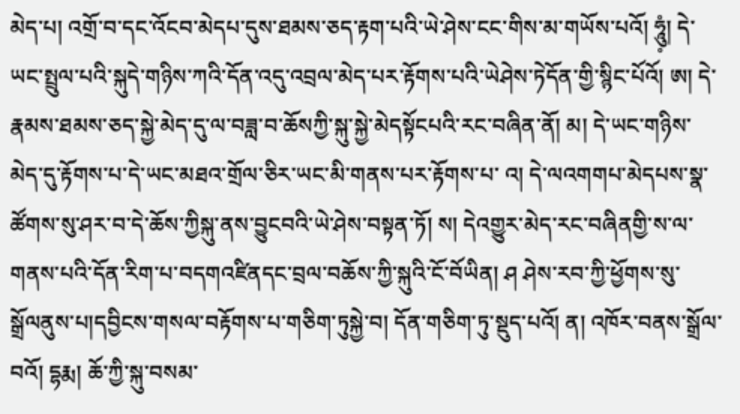མེད་པ། འགྲོ་བ་དང་འོངབ་མེདཔ་དུས་ཐམས་ཅད་རྟག་པའི་ཡེ་ཤེས་ངང་གིས་མ་གཡོས་པའོ། ཧཱུཾ༷། དེ་ཡང་སྤྲུལ་པའི་སྐུདེ་གཉིས་ཀའི་དོན་འདུ་འབྲལ་མེད་པར་རྟོགས་པའི་ཡེཤེས་ཏེདོན་གྱི་སྙིང་པོའོ། ཨ། དེ་རྣམས་ཐམས་ཅད་སྐྱེ་མེད་དུ་ལ་བཟླ་བ་ཆོསཀྱི་སྐུ་སྐྱེ་མེདསྟོངཔའི་རང་བཞིན་ནོ། མ། དེ་ཡང་གཉིས་མེད་དུ་རྟོགས་པ་དེ་ཡང་མཐའ་གྲོལ་ཅིར་ཡང་མི་གནས་པར་རྟོགས་པ་ འ། དེ་ལའགགཔ་མེདཔས་སྣ་ཚོགས་སུ་ཤར་བ་དེ་ཆོས་ཀྱིསྐུ་ནས་བྱུངབའི་ཡེ་ཤེས་བསྟན་ཏོ། ས། དེའགྱུར་མེད་རང་བཞིནགྱི་ས་ལ་གནས་པའི་དོན་རིག་པ་བདགའཛིནདང་བྲལ་བཆོས་ཀྱི་སྐུའི་ངོ་བོཡིན། ཤ ཤེས་རབ་ཀྱི་ཕྱོགས་སུ་སྒྲོལནུས་པ།དབྱིངས་གསལ་བརྟོགས་པ་གཅིག་ཏུསྐྱེ་བ། དོན་གཅིག་ཏུ་སྡུད་པའོ། ན། འཁོར་བནས་སྒྲོལ་བའོ། དྷརྨ། ཆོ་ཀྱི་སྐུ་བསམ་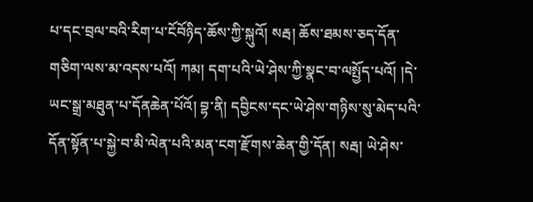པ་དང་བྲལ་བའི་རིག་པ་ངོབོཉིད་ཆོས་ཀྱི་སྐུའོ། སརྦ། ཆོས་ཐམས་ཅད་དོན་གཅིག་ལས་མ་འདས་པའོ། ཀམ། དག་པའི་ཡེ་ཤེས་ཀྱི་སྣང་བ་ལསྤྱོད་པའོ། །དེ་ཡང་སྒྲ་མཐུན་པ་དོནཆེན་པོའོ། བྷ་ནི། དབྱིངས་དང་ཡེ་ཤེས་གཉིས་སུ་མེད་པའི་དོན་སྟོན་པ་སྐྱེ་བ་མི་ལེན་པའི་མན་ངག་རྫོགས་ཆེན་གྱི་དོན། སརྦ། ཡེ་ཤེས་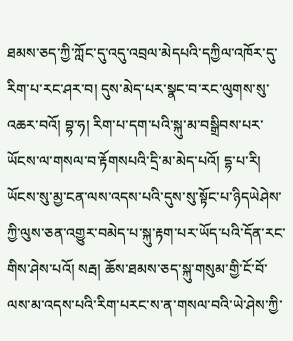ཐམས་ཅད་ཀྱི་ཀློང་དུ་འདུ་འབྲལ་མེདཔའི་དཀྱིལ་འཁོར་དུ་རིག་པ་རང་ཤར་བ། དུས་མེད་པར་སྣང་བ་རང་ལུགས་སུ་འཆར་བའོ། བྷ་ཧ། རིག་པ་དག་པའི་སྐུ་མ་བསྒྲིབས་པར་ཡོངས་ལ་གསལ་བ་རྟོགསཔའི་དྲི་མ་མེད་པའོ། དྷ་པ་རི། ཡོངས་སུ་མྱ་ངན་ལས་འདས་པའི་དུས་སུ་སྟོང་པ་ཉིདཡེཤེས་ཀྱི་ལུས་ཅན་འགྱུར་བམེད་པ་སྐུ་རྟག་པར་ཡོད་པའི་དོན་རང་གིས་ཤེས་པའོ། སརྦ། ཆོས་ཐམས་ཅད་སྐུ་གསུམ་གྱི་ངོ་བོ་ལས་མ་འདས་པའི་རིག་པརང་ས་ན་གསལ་བའི་ཡེ་ཤེས་ཀྱི་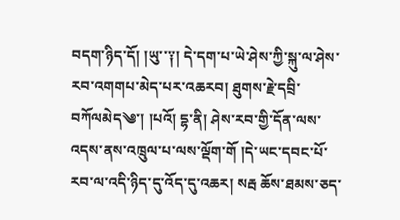བདག་ཉིད་དོ། །ཡུ་་༑། དེ་དག་པ་ཡེ་ཤེས་ཀྱི་སྐུ་ལ་ཤེས་རབ་འགགཔ་མེད་པར་འཆརབ། ཐུགས་རྗེ་དབྲི་བཀོལམེད༄་། །པའོ། དྷ་ནི། ཤེས་རབ་གྱི་དོན་ལས་འདས་ནས་འཁྲུལ་པ་ལས་ལྡོག་གོ །དེ་ཡང་དབང་པོ་རབ་ལ་འདི་ཉིད་དུ་འོད་དུ་འཆར། སརྦ ཆོས་ཐམས་ཅད་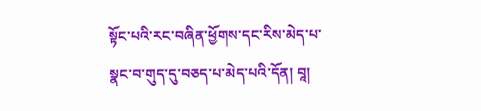སྟོང་པའི་རང་བཞིན་ཕྱོགས་དང་རིས་མེད་པ་སྣང་བ་གུད་དུ་བཅད་པ་མེད་པའི་དོན། བཱ།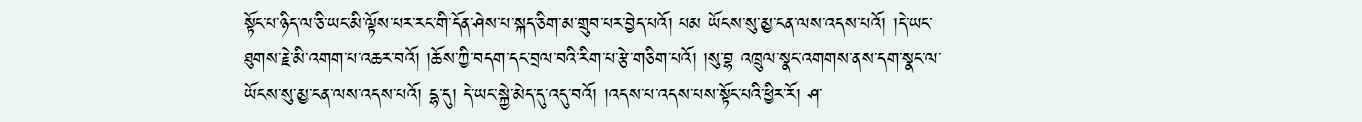སྟོང་པ་ཉིད་ལ་ཅི་ཡང་མི་ལྟོས་པར་རང་གི་དོན་ཤེས་པ་སྐད་ཅིག་མ་གྲུབ་པར་བྱེད་པའོ། པམ ཡོངས་སུ་མྱ་ངན་ལས་འདས་པའོ། །དེ་ཡང་ཐུགས་རྗེ་མི་འགག་པ་འཆར་བའོ། །ཆོས་ཀྱི་བདག་དང་བྲལ་བའི་རིག་པ་རྩེ་གཅིག་པའོ། །སུ་བྷ འཁྲུལ་སྣང་འགགས་ནས་དག་སྣང་ལ་ཡོངས་སུ་མྱ་ངན་ལས་འདས་པའོ། དྷ་དུ། དེ་ཡང་སྐྱེ་མེད་དུ་འདུ་བའོ། །འདས་པ་འདས་པས་སྟོང་པའི་ཕྱིར་རོ། ཤ་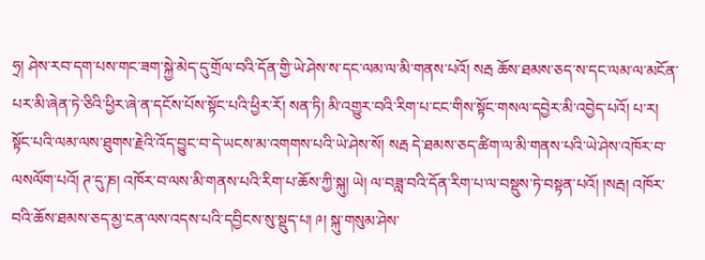ཧྲ། ཤེས་རབ་དག་པས་གང་ཟག་སྐྱེ་མེད་དུ་གྲོལ་བའི་དོན་གྱི་ཡེ་ཤེས་ས་དང་ལམ་ལ་མི་གནས་པའོ། སརྦ ཆོས་ཐམས་ཅད་ས་དང་ལམ་ལ་མངོན་པར་མི་ཞེན་ཏེ་ཅིའི་ཕྱིར་ཞེ་ན་དངོས་པོས་སྟོང་པའི་ཕྱིར་རོ། སན་ཏི། མི་འགྱུར་བའི་རིག་པ་ངང་གིས་སྟོང་གསལ་དབྱེར་མི་འབྱེད་པའོ། པ་ར། སྟོང་པའི་ལམ་ལས་ཐུགས་རྗེའི་འོད་བྱུང་བ་དེ་ཡངས་མ་འགགས་པའི་ཡེ་ཤེས་སོ། སརྦ དེ་ཐམས་ཅད་ཚིག་ལ་མི་གནས་པའི་ཡེ་ཤེས་འཁོར་བ་ལསལོག་པའོ། ཊ་དུ་ཎ། འཁོར་བ་ལས་མི་གནས་པའི་རིག་པ་ཆོས་ཀྱི་སྐུ། ཡེ། ལ་བཟླ་བའི་དོན་རིག་པ་ལ་བསྡུས་ཏེ་བསྟན་པའོ། །སརྦ། འཁོར་བའི་ཆོས་ཐམས་ཅད་མྱ་ངན་ལས་འདས་པའི་དབྱིངས་སུ་སྡུད་པ། ༩། སྐུ་གསུམ་ཤེས་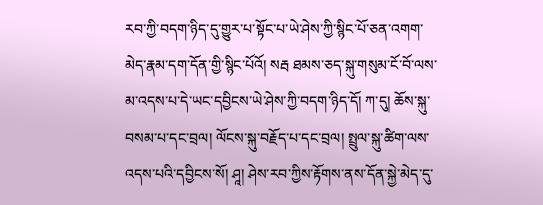རབ་ཀྱི་བདག་ཉིད་དུ་གྱུར་པ་སྟོང་པ་ཡེ་ཤེས་ཀྱི་སྙིང་པོ་ཅན་འགག་མེད་རྣམ་དག་དོན་གྱི་སྙིང་པོའོ། སརྦ ཐམས་ཅད་སྐུ་གསུམ་ངོ་བོ་ལས་མ་འདས་པ་དེ་ཡང་དབྱིངས་ཡེ་ཤེས་ཀྱི་བདག་ཉིད་དོ། ཀ་དུ། ཆོས་སྐུ་བསམ་པ་དང་བྲལ། ལོངས་སྐུ་བརྗོད་པ་དང་བྲལ། སྤྲུལ་སྐུ་ཚིག་ལས་འདས་པའི་དབྱིངས་སོ། ཤཱ། ཤེས་རབ་ཀྱིས་རྟོགས་ནས་དོན་སྐྱེ་མེད་དུ་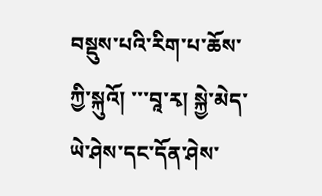བསྡུས་པའི་རིག་པ་ཆོས་ཀྱི་སྐུའོ། ་་་བཱ་རྭ། སྐྱེ་མེད་ཡེ་ཤེས་དང་དོན་ཤེས་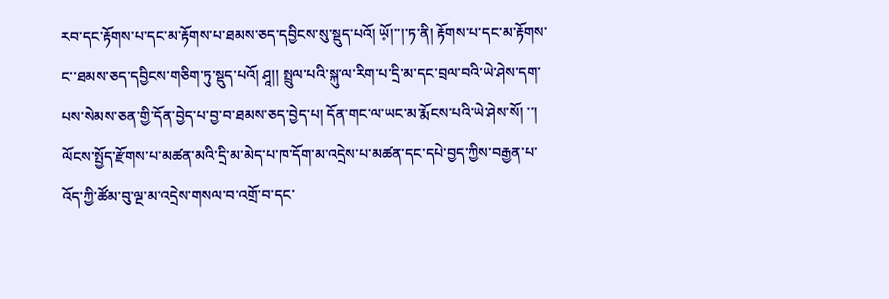རབ་དང་རྟོགས་པ་དང་མ་རྟོགས་པ་ཐམས་ཅད་དབྱིངས་སུ་སྡུད་པའོ། ཡོ༷།་་།་ཏ་ནི། རྟོགས་པ་དང་མ་རྟོགས་ང་་ཐམས་ཅད་དབྱིངས་གཅིག་ཏུ་སྡུད་པའོ། ཤཱ།། སྤྲུལ་པའི་སྐུ་ལ་རིག་པ་དྲི་མ་དང་བྲལ་བའི་ཡེ་ཤེས་དག་པས་སེམས་ཅན་གྱི་དོན་བྱེད་པ་བྱ་བ་ཐམས་ཅད་བྱེད་པ། དོན་གང་ལ་ཡང་མ་རྨོངས་པའི་ཡེ་ཤེས་སོ། ་་། ལོངས་སྤྱོད་རྫོགས་པ་མཚན་མའི་དྲི་མ་མེད་པ་ཁ་དོག་མ་འདྲེས་པ་མཚན་དང་དཔེ་བྱད་ཀྱིས་བརྒྱན་པ་འོད་ཀྱི་ཚོམ་བུ་ལྔ་མ་འདྲེས་གསལ་བ་འགྲོ་བ་དང་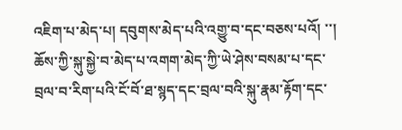འཇིག་པ་མེད་པ། དབུགས་མེད་པའི་འགྱུ་བ་དང་བཅས་པའོ། ་་། ཆོས་ཀྱི་སྐུ་སྐྱེ་བ་མེད་པ་འགག་མེད་ཀྱི་ཡེ་ཤེས་བསམ་པ་དང་བྲལ་བ་རིག་པའི་ངོ་བོ་ཐ་སྙད་དང་བྲལ་བའི་སྐུ་རྣམ་རྟོག་དང་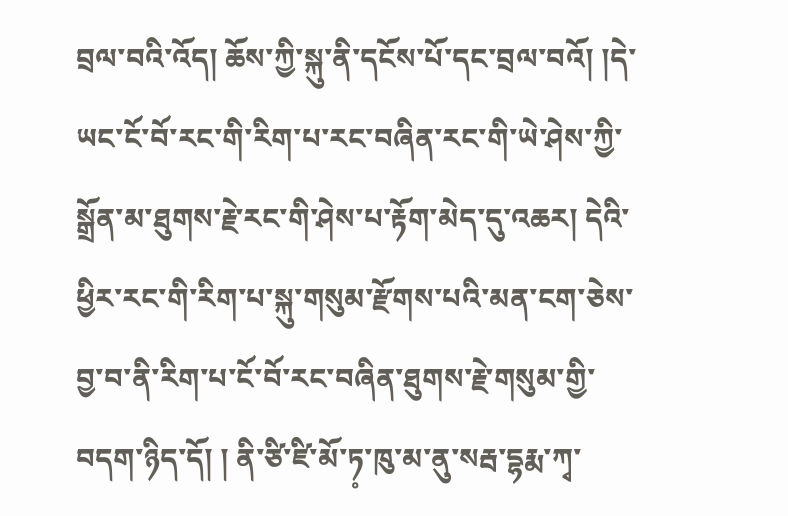བྲལ་བའི་འོད། ཆོས་ཀྱི་སྐུ་ནི་དངོས་པོ་དང་བྲལ་བའོ། །དེ་ཡང་ངོ་བོ་རང་གི་རིག་པ་རང་བཞིན་རང་གི་ཡེ་ཤེས་ཀྱི་སྒྲོན་མ་ཐུགས་རྗེ་རང་གི་ཤེས་པ་རྟོག་མེད་དུ་འཆར། དེའི་ཕྱིར་རང་གི་རིག་པ་སྐུ་གསུམ་རྫོགས་པའི་མན་ངག་ཅེས་བྱ་བ་ནི་རིག་པ་ངོ་བོ་རང་བཞིན་ཐུགས་རྗེ་གསུམ་གྱི་བདག་ཉིད་དོ། ། ནི་ཙི་ཛི་མོ་ཏ༷་ཁུ་མ་ནུ་སརྦ་དྷརྨ་ཀྭ་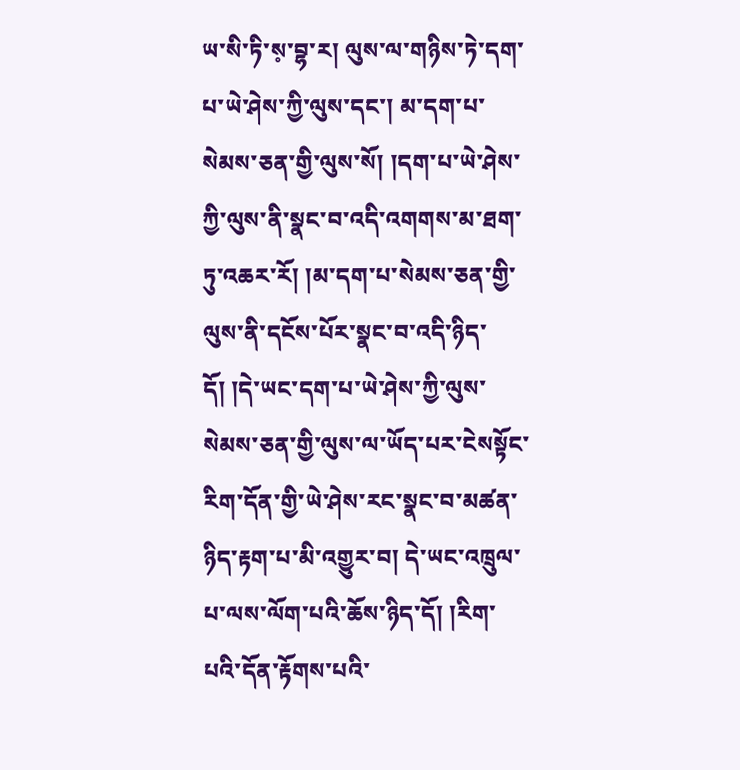ཡ་སི་ཏི་ས༷་བྷ་ར། ལུས་ལ་གཉིས་ཏེ་དག་པ་ཡེ་ཤེས་ཀྱི་ལུས་དང་། མ་དག་པ་སེམས་ཅན་གྱི་ལུས་སོ། །དག་པ་ཡེ་ཤེས་ཀྱི་ལུས་ནི་སྣང་བ་འདི་འགགས་མ་ཐག་ཏུ་འཆར་རོ། །མ་དག་པ་སེམས་ཅན་གྱི་ལུས་ནི་དངོས་པོར་སྣང་བ་འདི་ཉིད་དོ། །དེ་ཡང་དག་པ་ཡེ་ཤེས་ཀྱི་ལུས་སེམས་ཅན་གྱི་ལུས་ལ་ཡོད་པར་ངེསསྟོང་རིག་དོན་གྱི་ཡེ་ཤེས་རང་སྣང་བ་མཚན་ཉིད་རྟག་པ་མི་འགྱུར་བ། དེ་ཡང་འཁྲུལ་པ་ལས་ལོག་པའི་ཆོས་ཉིད་དོ། །རིག་པའི་དོན་རྟོགས་པའི་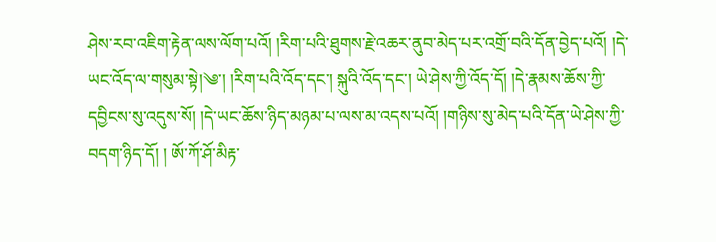ཤེས་རབ་འཇིག་རྟེན་ལས་ལོག་པའོ། །རིག་པའི་ཐུགས་རྗེ་འཆར་ནུབ་མེད་པར་འགྲོ་བའི་དོན་བྱེད་པའོ། །དེ་ཡང་འོད་ལ་གསུམ་སྟེ།༄་། །རིག་པའི་འོད་དང་། སྐུའི་འོད་དང་། ཡེ་ཤེས་ཀྱི་འོད་དོ། །དེ་རྣམས་ཆོས་ཀྱི་དབྱིངས་སུ་འདུས་སོ། །དེ་ཡང་ཆོས་ཉིད་མཉམ་པ་ལས་མ་འདས་པའོ། །གཉིས་སུ་མེད་པའི་དོན་ཡེ་ཤེས་ཀྱི་བདག་ཉིད་དོ། ། ཨོ་ཀོ་ཤོ་མིརྟ་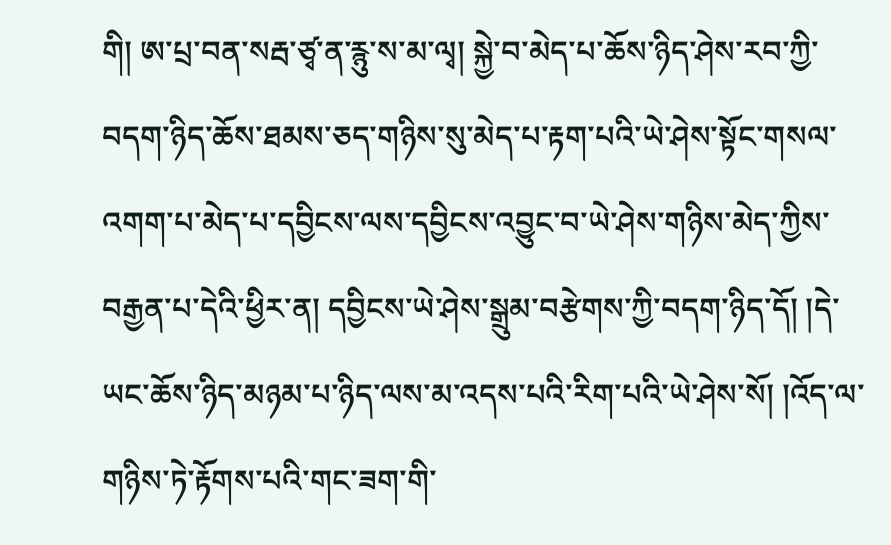གི། ཨ་པྲ་བན་སརྦ་ཙྭ་ན་རྙུ་ས་མ་ལྭ། སྐྱེ་བ་མེད་པ་ཆོས་ཉིད་ཤེས་རབ་ཀྱི་བདག་ཉིད་ཆོས་ཐམས་ཅད་གཉིས་སུ་མེད་པ་རྟག་པའི་ཡེ་ཤེས་སྟོང་གསལ་འགག་པ་མེད་པ་དབྱིངས་ལས་དབྱིངས་འབྱུང་བ་ཡེ་ཤེས་གཉིས་མེད་ཀྱིས་བརྒྱན་པ་དེའི་ཕྱིར་ན། དབྱིངས་ཡེ་ཤེས་སྒྲུམ་བརྩེགས་ཀྱི་བདག་ཉིད་དོ། །དེ་ཡང་ཆོས་ཉིད་མཉམ་པ་ཉིད་ལས་མ་འདས་པའི་རིག་པའི་ཡེ་ཤེས་སོ། །འོད་ལ་གཉིས་ཏེ་རྟོགས་པའི་གང་ཟག་གི་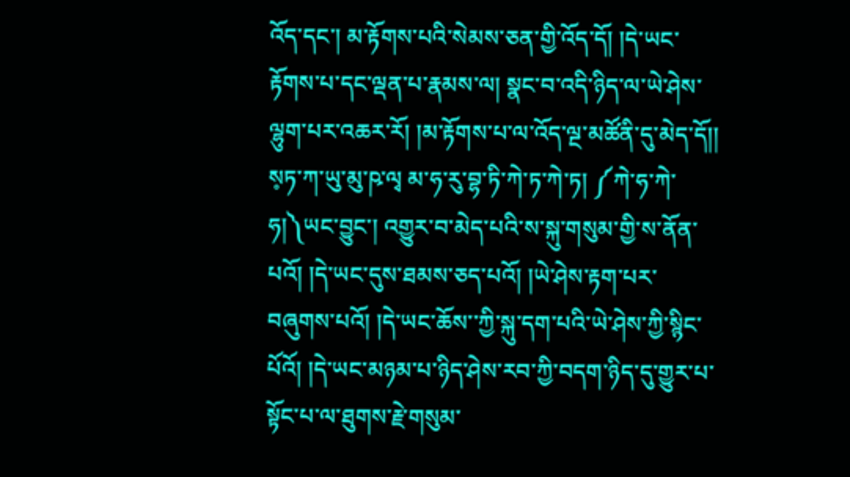འོད་དང་། མ་རྟོགས་པའི་སེམས་ཅན་གྱི་འོད་དོ། །དེ་ཡང་རྟོགས་པ་དང་ལྡན་པ་རྣམས་ལ། སྣང་བ་འདི་ཉིད་ལ་ཡེ་ཤེས་ལྷུག་པར་འཆར་རོ། །མ་རྟོགས་པ་ལ་འོད་ལྔ་མཚོནི་དུ་མེད་དོ།། ས༷ཏ་ཀ་ཡུ་མུ་ཥ་ལྭ མ་ཧ་རུ་བྷ་ཏི་ཀེ་ཏ་ཀེ་ཏ། ༼ཀེ་ཧ་ཀེ་ཧ།༽ཡང་བྱུང་། འགྱུར་བ་མེད་པའི་ས་སྐུ་གསུམ་གྱི་ས་ནོན་པའོ། །དེ་ཡང་དུས་ཐམས་ཅད་པའོ། །ཡེ་ཤེས་རྟག་པར་བཞུགས་པའོ། །དེ་ཡང་ཆོས་་ཀྱི་སྐུ་དག་པའི་ཡེ་ཤེས་ཀྱི་སྙིང་པོའོ། །དེ་ཡང་མཉམ་པ་ཉིད་ཤེས་རབ་ཀྱི་བདག་ཉིད་དུ་གྱུར་པ་སྟོང་པ་ལ་ཐུགས་རྗེ་གསུམ་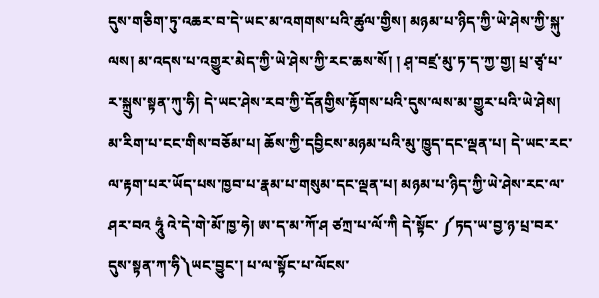དུས་གཅིག་ཏུ་འཆར་བ་དེ་ཡང་མ་འགགས་པའི་ཚུལ་གྱིས། མཉམ་པ་ཉིད་ཀྱི་ཡེ་ཤེས་ཀྱི་སྐུ་ལས། མ་འདས་པ་འགྱུར་མེད་ཀྱི་ཡེ་ཤེས་ཀྱི་རང་ཆས་སོ། ། ཤ༷་བཛྲ་མུ་ཏ་ད་ཀྱ་གྱ། པྲ་ཙྭ་པ་ར་སྐྲུས་སྟན་ཀུ་ཧི། དེ་ཡང་ཤེས་རབ་ཀྱི་དོནགྱིས་རྟོགས་པའི་དུས་ལས་མ་གྱུར་པའི་ཡེ་ཤེས། མ་རིག་པ་ངང་གིས་བཅོམ་པ། ཆོས་ཀྱི་དབྱིངས་མཉམ་པའི་མུ་ཁྱུད་དང་ལྡན་པ། དེ་ཡང་རང་ལ་རྟག་པར་ཡོད་པས་ཁྱབ་པ་རྣམ་པ་གསུམ་དང་ལྡན་པ། མཉམ་པ་ཉིད་ཀྱི་ཡེ་ཤེས་རང་ལ་ཤར་བའ ཧཱུཾ འེ་དེ་གེ་མོ་ཁྱ་ཧེ། ཨ་ད་མ་ཀོ་ཤ ཙཀྲ་པ་ལོ་ཀི དེ་སྟོང་ ༼ཏད་ཡ་བྱ་ཉ་པྲ་བར་དུས་སྟན་ཀ་ཧི༽ཡང་བྱུང་། པ་ལ་སྟོང་པ་ལོངས་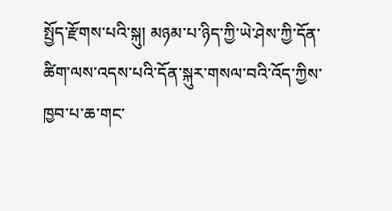སྤྱོད་རྫོགས་པའི་སྐུ། མཉམ་པ་ཉིད་ཀྱི་ཡེ་ཤེས་ཀྱི་དོན་ཚིག་ལས་འདས་པའི་དོན་སྐུར་གསལ་བའི་འོད་ཀྱིས་ཁྱབ་པ་ཆ་གང་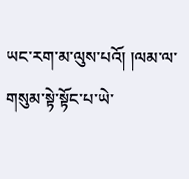ཡང་རག་མ་ལུས་པའོ། །ལམ་ལ་གསུམ་སྟེ་སྟོང་པ་ཡེ་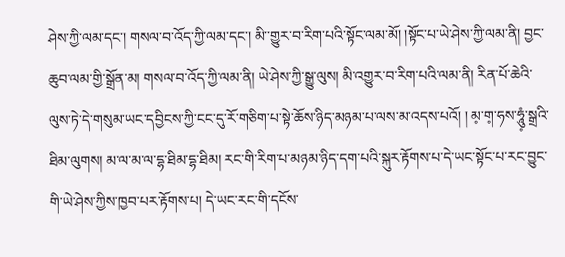ཤེས་ཀྱི་ལམ་དང་། གསལ་བ་འོད་ཀྱི་ལམ་དང་། མི་་གྱུར་བ་རིག་པའི་སྟོང་ལམ་མོ། །སྟོང་པ་ཡེ་ཤེས་ཀྱི་ལམ་ནི། བྱང་ཆུབ་ལམ་གྱི་སྒྲོན་མ། གསལ་བ་འོད་ཀྱི་ལམ་ནི། ཡེ་ཤེས་ཀྱི་སྒྱུ་ལུས། མི་འགྱུར་བ་རིག་པའི་ལམ་ནི། རིན་པོ་ཆེའི་ལུས་ཏེ་དེ་གསུམ་ཡང་དབྱིངས་ཀྱི་ངང་དུ་རོ་གཅིག་པ་སྟེ་ཆོས་ཉིད་མཉམ་པ་ལས་མ་འདས་པའོ། ། མ༷་ག༷་ཧས་ཧཱུཾ༷་སྒྲའི་ཐིམ་ལུགས། མ་ལ་མ་ལ་དྷ་ཐིམ་དྷ་ཐིམ། རང་གི་རིག་པ་མཉམ་ཉིད་དག་པའི་སྐུར་རྟོགས་པ་དེ་ཡང་སྟོང་པ་རང་བྱུང་གི་ཡེ་ཤེས་ཀྱིས་ཁྱབ་པར་རྟོགས་པ། དེ་ཡང་རང་གི་དངོས་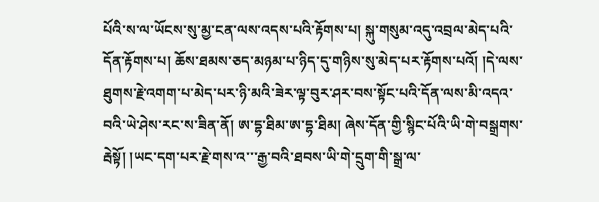པོའི་ས་ལ་ཡོངས་སུ་མྱ་ངན་ལས་འདས་པའི་རྟོགས་པ། སྐུ་གསུམ་འདུ་འབྲལ་མེད་པའི་དོན་རྟོགས་པ། ཆོས་ཐམས་ཅད་མཉམ་པ་ཉིད་དུ་གཉིས་སུ་མེད་པར་རྟོགས་པའོ། །དེ་ལས་ཐུགས་རྗེ་འགག་པ་མེད་པར་ཉི་མའི་ཟེར་ལྟ་བུར་ཤར་བས་སྟོང་པའི་དོན་ལས་མི་འདའ་བའི་ཡེ་ཤེས་རང་ས་ཟིན་ནོ། ཨ་དྷ་ཐིམ་ཨ་དྷ་ཐིམ། ཞེས་དོན་གྱི་སྙིང་པོའི་ཡི་གེ་བསྒྲགས་རྦེསྟོ། །ཡང་དག་པར་རྗེ་གས་འ་་་རྒྱ་བའི་ཐབས་ཡི་གེ་དྲུག་གི་སྒྲ་ལ་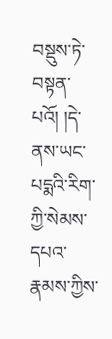བསྡུས་ཏེ་བསྟན་པའོ། །དེ་ནས་ཡང་པདྨའི་རིག་ཀྱི་སེམས་དཔའ་རྣམས་ཀྱིས་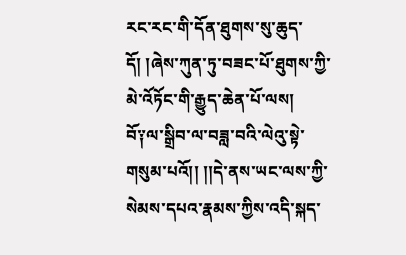རང་རང་གི་དོན་ཐུགས་སུ་ཆུད་དོ། །ཞེས་ཀུན་ཏུ་བཟང་པོ་ཐུགས་ཀྱི་མེ་འོཏོང་གི་རྒྱུད་ཆེན་པོ་ལས། བོ༑ལ་སྒྲིབ་ལ་བཟླ་བའི་ལེའུ་སྟེ་གསུམ་པའོ།། །།དེ་ནས་ཡང་ལས་ཀྱི་སེམས་དཔའ་རྣམས་ཀྱིས་འདི་སྐད་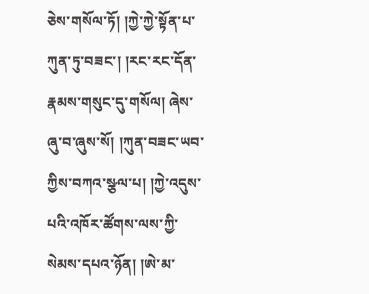ཅེས་གསོལ་ཏོ། །ཀྱེ་ཀྱེ་སྟོན་པ་ཀུན་ཏུ་བཟང་། །རང་རང་དོན་རྣམས་གསུང་དུ་གསོལ། ཞེས་ཞུ་བ་ཞུས་སོ། །ཀུན་བཟང་ཡབ་ཀྱིས་བཀའ་སྩལ་པ། །ཀྱེ་འདུས་པའི་འཁོར་ཚོགས་ལས་ཀྱི་སེམས་དཔའ་ཉོན། །ཨེ་མ་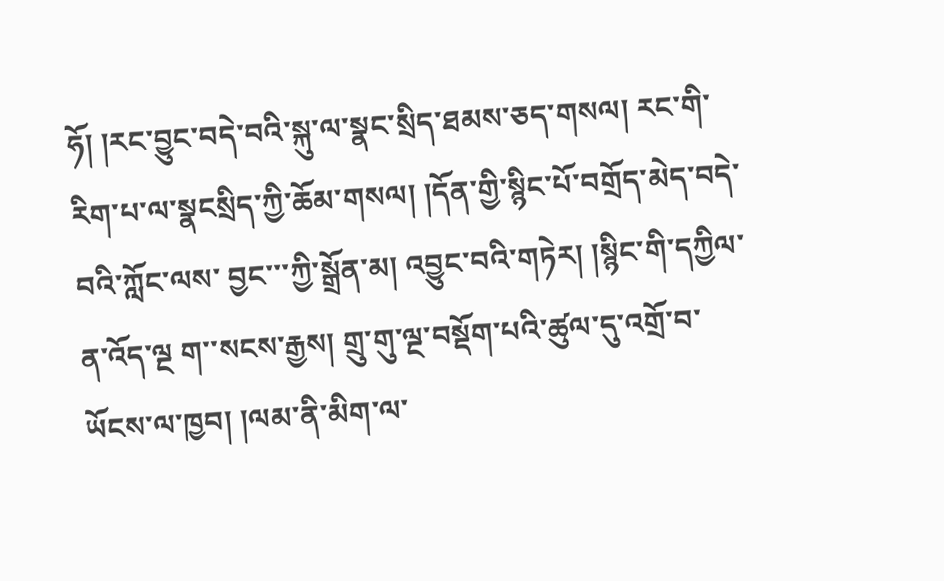ཧོ། །རང་བྱུང་བདེ་བའི་སྐུ་ལ་སྣང་སྲིད་ཐམས་ཅད་གསལ། རང་གི་རིག་པ་ལ་སྣངསྲིད་ཀྱི་ཆོམ་གསལ། །དོན་གྱི་སྙིང་པོ་བགྲོད་མེད་བདེ་བའི་ཀློང་ལས་ བྱང་་་ཀྱི་སྒྲོན་མ། འབྱུང་བའི་གཏེར། །སྙིང་གི་དཀྱིལ་ན་འོད་ལྔ ག་་སངས་རྒྱས། གྲུ་གུ་ལྔ་བསྡོག་པའི་ཚུལ་དུ་འགྲོ་བ་ཡོངས་ལ་ཁྱབ། །ལམ་ནི་མིག་ལ་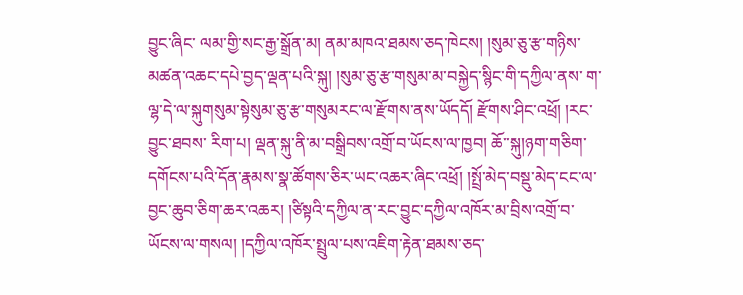བྱུང་ཞིང་ ལམ་གྱི་སང་རྒྱ་སྒྲོན་མ། ནམ་མཁའ་ཐམས་ཅད་ཁེངས། །སུམ་ཅུ་རྩ་གཉིས་མཚན་འཆང་དཔེ་བྱད་ལྡན་པའི་སྐུ། །སུམ་ཅུ་རྩ་གསུམ་མ་བསྐྱེད་སྙིང་གི་དཀྱིལ་ནས་ ག་ལྷ་དེ་ལ་སྐུགསུམ་སྟེསུམ་ཅུ་རྩ་གསུམརང་ལ་རྫོགས་ནས་ཡོདདོ། རྫོགས་ཤིང་འཕྲོ། །རང་བྱུང་ཐབས་ རིག་པ། ལྡན་སྐུ་ནི་མ་བསྒྲིབས་འགྲོ་བ་ཡོངས་ལ་ཁྱབ། ཆོ་་སྐུ།ཉག་གཅིག་དགོངས་པའི་དོན་རྣམས་སྣ་ཚོགས་ཅིར་ཡང་འཆར་ཞིང་འཕྲོ། །སྤྲོ་མེད་བསྡུ་མེད་ངང་ལ་བྱང་ཆུབ་ཅིག་ཆར་འཆར། །ཙིསྟའི་དཀྱིལ་ན་རང་བྱུང་དཀྱིལ་འཁོར་མ་བྲིས་འགྲོ་བ་ཡོངས་ལ་གསལ། །དཀྱིལ་འཁོར་སྤྲུལ་པས་འཇིག་རྟེན་ཐམས་ཅད་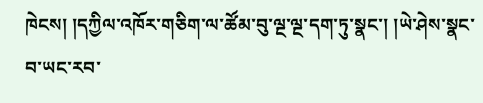ཁེངས། །དཀྱིལ་འཁོར་གཅིག་ལ་ཚོམ་བུ་ལྔ་ལྔ་དག་ཏུ་སྣང་། །ཡེ་ཤེས་སྣང་བ་ཡང་རབ་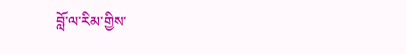བློ་ལ་རིམ་གྱིས་